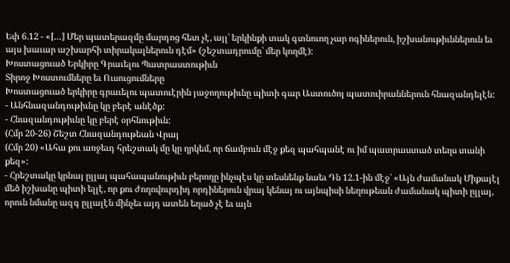Եփ 6.12 - «[…] Մեր պատերազմը մարդոց հետ չէ, այլ՝ երկինքի տակ գտնուող չար ոգիներուն, իշխանութիւններուն եւ այս խաւար աշխարհի տիրակալներուն դէմ» (շեշտադրումը՝ մեր կողմէ):
Խոստացուած Երկիրը Գրաւելու Պատրաստութիւն
Տիրոջ Խոստումները եւ Ուսուցումները
Խոստացուած երկիրը գրաւելու պատուէրին յաջողութիւնը պիտի գար Աստուծոյ պատուիրաններուն հնազանդելէն:
- Անհնազանդութիւնը կը բերէ անէծք:
- Հնազանդութիւնը կը բերէ օրհնութիւն:
(Հմր 20-26) Շեշտ Հնազանդութեան Վրայ
(Հմր 20) «Ահա քու առջեւդ հրեշտակ մը կը ղրկեմ, որ ճամբուն մէջ քեզ պահպանէ ու իմ պատրաստած տեղս տանի քեզ»:
- Հրեշտակը կրնայ ըլլալ պահապանութիւն բերողը ինչպէս կը տեսնենք նաեւ Դն 12.1-ին մէջ՝ «Այն ժամանակ Միքայէլ մեծ իշխանը պիտի ելլէ, որ քու ժողովուրդիդ որդիներուն վրայ կենայ ու այնպիսի նեղութեան ժամանակ պիտի ըլլայ, որուն նմանը ազգ ըլլալէն մինչեւ այդ ատեն եղած չէ եւ այն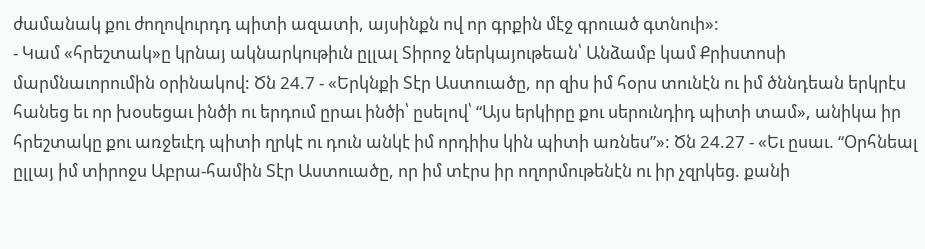ժամանակ քու ժողովուրդդ պիտի ազատի, այսինքն ով որ գրքին մէջ գրուած գտնուի»:
- Կամ «հրեշտակ»ը կրնայ ակնարկութիւն ըլլալ Տիրոջ ներկայութեան՝ Անձամբ կամ Քրիստոսի մարմնաւորումին օրինակով: Ծն 24.7 - «Երկնքի Տէր Աստուածը, որ զիս իմ հօրս տունէն ու իմ ծննդեան երկրէս հանեց եւ որ խօսեցաւ ինծի ու երդում ըրաւ ինծի՝ ըսելով՝ “Այս երկիրը քու սերունդիդ պիտի տամ», անիկա իր հրեշտակը քու առջեւէդ պիտի ղրկէ ու դուն անկէ իմ որդիիս կին պիտի առնես”»: Ծն 24.27 - «Եւ ըսաւ. “Օրհնեալ ըլլայ իմ տիրոջս Աբրա-համին Տէր Աստուածը, որ իմ տէրս իր ողորմութենէն ու իր չզրկեց. քանի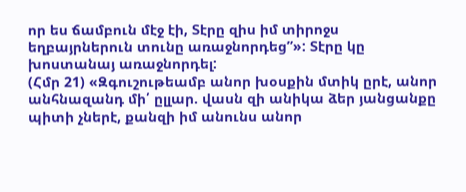որ ես ճամբուն մէջ էի, Տէրը զիս իմ տիրոջս եղբայրներուն տունը առաջնորդեց”»: Տէրը կը խոստանայ առաջնորդել:
(Հմր 21) «Զգուշութեամբ անոր խօսքին մտիկ ըրէ, անոր անհնազանդ մի՛ ըլլար. վասն զի անիկա ձեր յանցանքը պիտի չներէ, քանզի իմ անունս անոր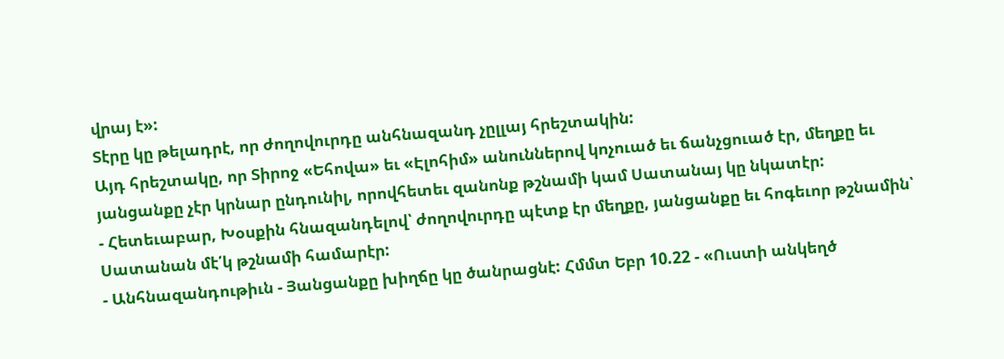վրայ է»:
Տէրը կը թելադրէ, որ ժողովուրդը անհնազանդ չըլլայ հրեշտակին:
Այդ հրեշտակը, որ Տիրոջ «Եհովա» եւ «Էլոհիմ» անուններով կոչուած եւ ճանչցուած էր, մեղքը եւ յանցանքը չէր կրնար ընդունիլ, որովհետեւ զանոնք թշնամի կամ Սատանայ կը նկատէր:
- Հետեւաբար, Խօսքին հնազանդելով՝ ժողովուրդը պէտք էր մեղքը, յանցանքը եւ հոգեւոր թշնամին՝ Սատանան մէ՛կ թշնամի համարէր:
- Անհնազանդութիւն - Յանցանքը խիղճը կը ծանրացնէ: Հմմտ Եբր 10.22 - «Ուստի անկեղծ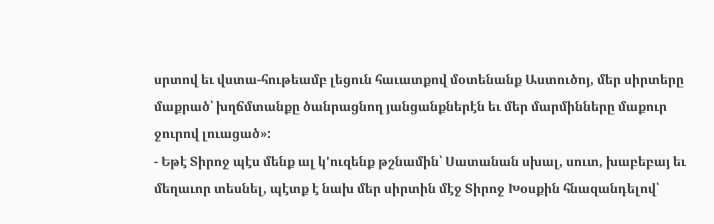սրտով եւ վստա-հութեամբ լեցուն հաւատքով մօտենանք Աստուծոյ, մեր սիրտերը մաքրած՝ խղճմտանքը ծանրացնող յանցանքներէն եւ մեր մարմինները մաքուր ջուրով լուացած»:
- Եթէ Տիրոջ պէս մենք ալ կ'ուզենք թշնամին՝ Սատանան սխալ, սուտ, խաբեբայ եւ մեղաւոր տեսնել, պէտք է նախ մեր սիրտին մէջ Տիրոջ Խօսքին հնազանդելով՝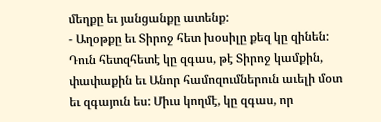մեղքը եւ յանցանքը ատենք:
- Աղօթքը եւ Տիրոջ հետ խօսիլը քեզ կը զինեն: Դուն հետզհետէ կը զգաս, թէ Տիրոջ կամքին, փափաքին եւ Անոր համոզումներուն աւելի մօտ եւ զգայուն ես: Միւս կողմէ, կը զգաս, որ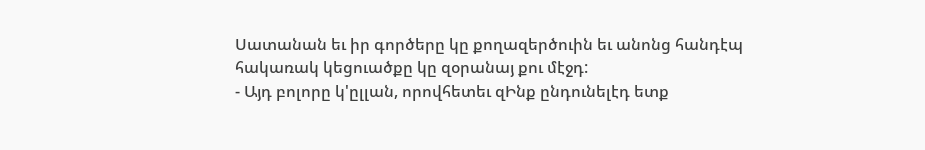Սատանան եւ իր գործերը կը քողազերծուին եւ անոնց հանդէպ հակառակ կեցուածքը կը զօրանայ քու մէջդ:
- Այդ բոլորը կ'ըլլան, որովհետեւ զԻնք ընդունելէդ ետք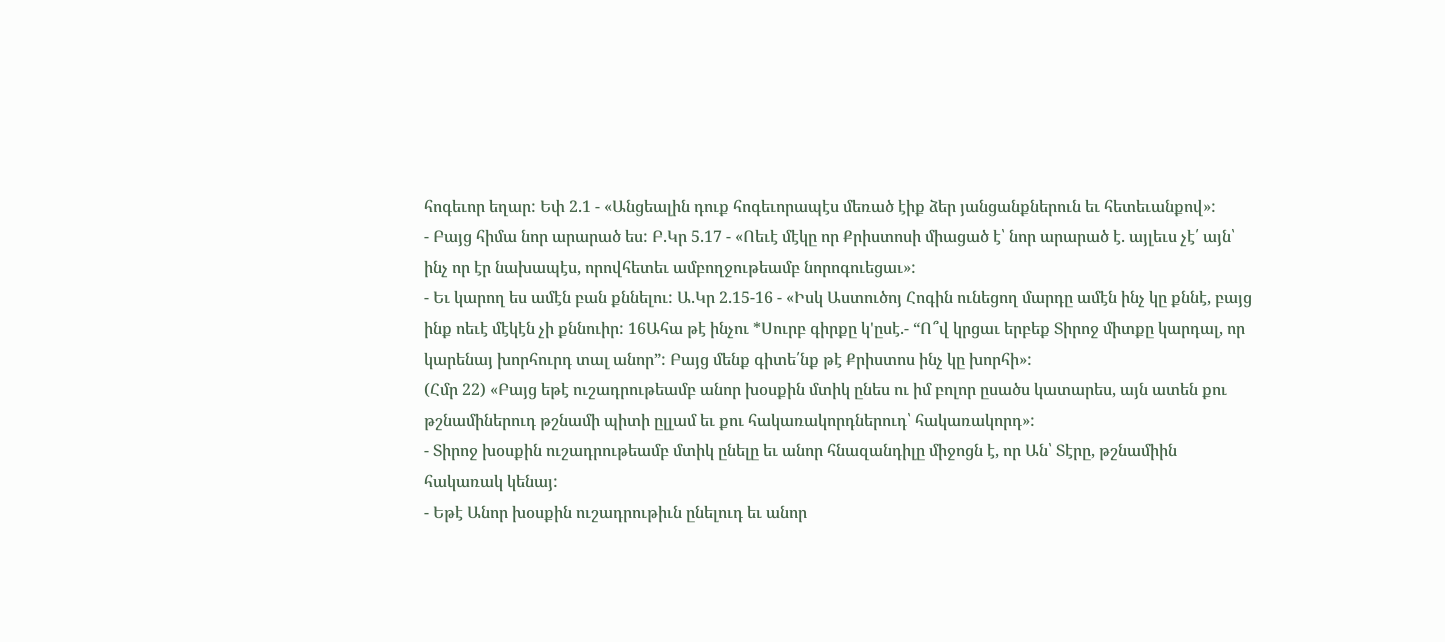հոգեւոր եղար: Եփ 2.1 - «Անցեալին դուք հոգեւորապէս մեռած էիք ձեր յանցանքներուն եւ հետեւանքով»:
- Բայց հիմա նոր արարած ես: Բ.Կր 5.17 - «Ոեւէ մէկը որ Քրիստոսի միացած է՝ նոր արարած է. այլեւս չէ՛ այն՝ ինչ որ էր նախապէս, որովհետեւ ամբողջութեամբ նորոգուեցաւ»:
- Եւ կարող ես ամէն բան քննելու: Ա.Կր 2.15-16 - «Իսկ Աստուծոյ Հոգին ունեցող մարդը ամէն ինչ կը քննէ, բայց ինք ոեւէ մէկէն չի քննուիր: 16Ահա թէ ինչու *Սուրբ գիրքը կ'ըսէ.- “Ո՞վ կրցաւ երբեք Տիրոջ միտքը կարդալ, որ կարենայ խորհուրդ տալ անոր”: Բայց մենք գիտե՛նք թէ Քրիստոս ինչ կը խորհի»:
(Հմր 22) «Բայց եթէ ուշադրութեամբ անոր խօսքին մտիկ ընես ու իմ բոլոր ըսածս կատարես, այն ատեն քու թշնամիներուդ թշնամի պիտի ըլլամ եւ քու հակառակորդներուդ՝ հակառակորդ»:
- Տիրոջ խօսքին ուշադրութեամբ մտիկ ընելը եւ անոր հնազանդիլը միջոցն է, որ Ան՝ Տէրը, թշնամիին հակառակ կենայ:
- Եթէ Անոր խօսքին ուշադրութիւն ընելուդ եւ անոր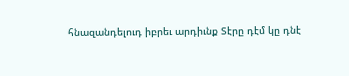հնազանդելուդ իբրեւ արդիւնք Տէրը դէմ կը դնէ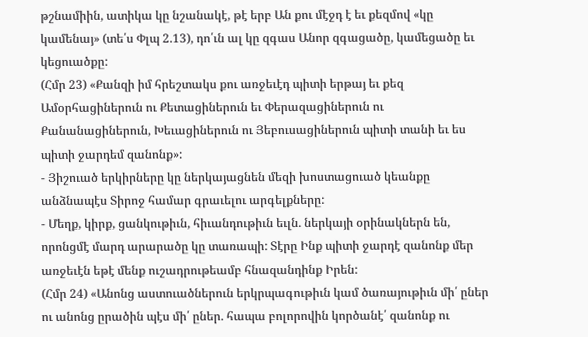թշնամիին, ատիկա կը նշանակէ, թէ երբ Ան քու մէջդ է եւ քեզմով «կը կամենայ» (տե՛ս Փլպ 2.13), դո՛ւն ալ կը զգաս Անոր զգացածը, կամեցածը եւ կեցուածքը:
(Հմր 23) «Քանզի իմ հրեշտակս քու առջեւէդ պիտի երթայ եւ քեզ Ամօրհացիներուն ու Քետացիներուն եւ Փերազացիներուն ու Քանանացիներուն, Խեւացիներուն ու Յեբուսացիներուն պիտի տանի եւ ես պիտի ջարդեմ զանոնք»:
- Յիշուած երկիրները կը ներկայացնեն մեզի խոստացուած կեանքը անձնապէս Տիրոջ համար գրաւելու արգելքները:
- Մեղք, կիրք, ցանկութիւն, հիւանդութիւն եւլն. ներկայի օրինակներն են, որոնցմէ մարդ արարածը կը տառապի: Տէրը Ինք պիտի ջարդէ զանոնք մեր առջեւէն եթէ մենք ուշադրութեամբ հնազանդինք Իրեն:
(Հմր 24) «Անոնց աստուածներուն երկրպագութիւն կամ ծառայութիւն մի՛ ըներ ու անոնց ըրածին պէս մի՛ ըներ. հապա բոլորովին կործանէ՛ զանոնք ու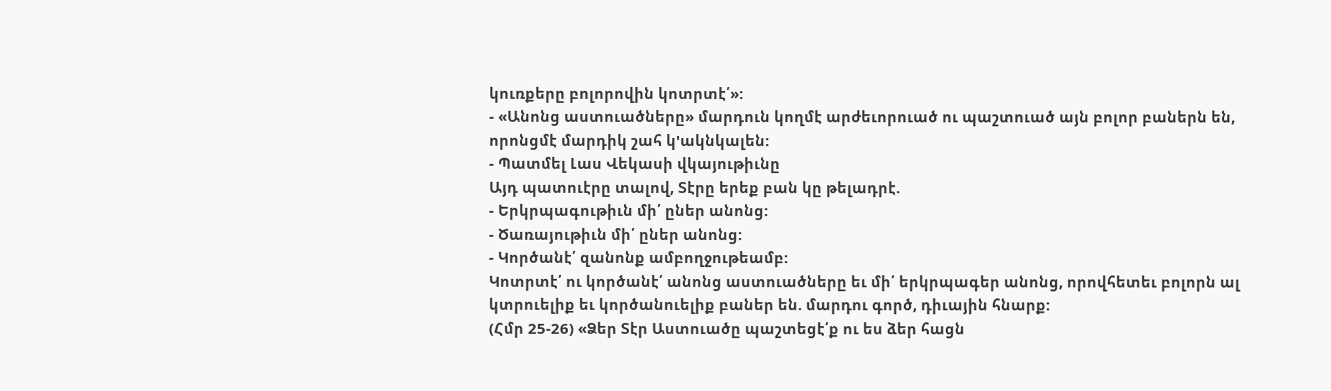կուռքերը բոլորովին կոտրտէ՛»:
- «Անոնց աստուածները» մարդուն կողմէ արժեւորուած ու պաշտուած այն բոլոր բաներն են, որոնցմէ մարդիկ շահ կ'ակնկալեն:
- Պատմել Լաս Վեկասի վկայութիւնը
Այդ պատուէրը տալով, Տէրը երեք բան կը թելադրէ.
- Երկրպագութիւն մի՛ ըներ անոնց:
- Ծառայութիւն մի՛ ըներ անոնց:
- Կործանէ՛ զանոնք ամբողջութեամբ:
Կոտրտէ՛ ու կործանէ՛ անոնց աստուածները եւ մի՛ երկրպագեր անոնց, որովհետեւ բոլորն ալ կտրուելիք եւ կործանուելիք բաներ են. մարդու գործ, դիւային հնարք:
(Հմր 25-26) «Ձեր Տէր Աստուածը պաշտեցէ՛ք ու ես ձեր հացն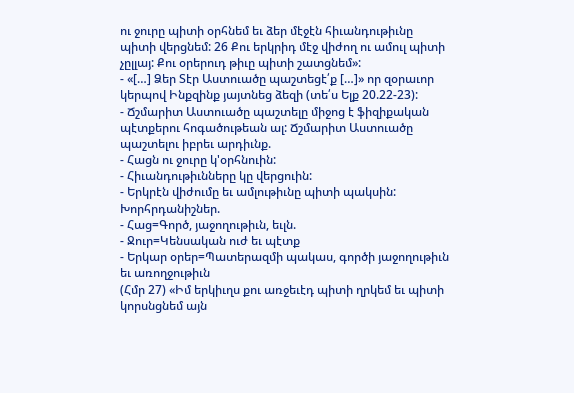ու ջուրը պիտի օրհնեմ եւ ձեր մէջէն հիւանդութիւնը պիտի վերցնեմ: 26 Քու երկրիդ մէջ վիժող ու ամուլ պիտի չըլլայ: Քու օրերուդ թիւը պիտի շատցնեմ»:
- «[…] Ձեր Տէր Աստուածը պաշտեցէ՛ք […]» որ զօրաւոր կերպով Ինքզինք յայտնեց ձեզի (տե՛ս Ելք 20.22-23):
- Ճշմարիտ Աստուածը պաշտելը միջոց է ֆիզիքական պէտքերու հոգածութեան ալ: Ճշմարիտ Աստուածը պաշտելու իբրեւ արդիւնք.
- Հացն ու ջուրը կ'օրհնուին:
- Հիւանդութիւնները կը վերցուին:
- Երկրէն վիժումը եւ ամլութիւնը պիտի պակսին:
Խորհրդանիշներ.
- Հաց=Գործ, յաջողութիւն, եւլն.
- Ջուր=Կենսական ուժ եւ պէտք
- Երկար օրեր=Պատերազմի պակաս, գործի յաջողութիւն եւ առողջութիւն
(Հմր 27) «Իմ երկիւղս քու առջեւէդ պիտի ղրկեմ եւ պիտի կորսնցնեմ այն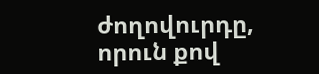ժողովուրդը, որուն քով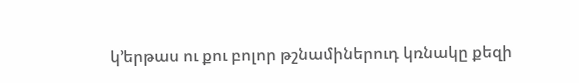կ’երթաս ու քու բոլոր թշնամիներուդ կռնակը քեզի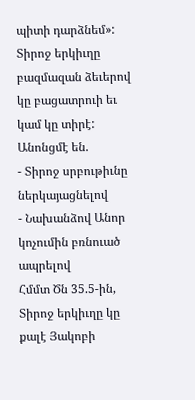պիտի դարձնեմ»:
Տիրոջ երկիւղը բազմազան ձեւերով կը բացատրուի եւ կամ կը տիրէ: Անոնցմէ են.
- Տիրոջ սրբութիւնը ներկայացնելով
- Նախանձով Անոր կոչումին բռնուած ապրելով
Հմմտ Ծն 35.5-ին, Տիրոջ երկիւղը կը քալէ Յակոբի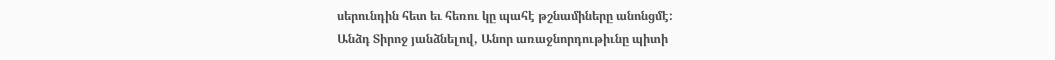սերունդին հետ եւ հեռու կը պահէ թշնամիները անոնցմէ:
Անձդ Տիրոջ յանձնելով, Անոր առաջնորդութիւնը պիտի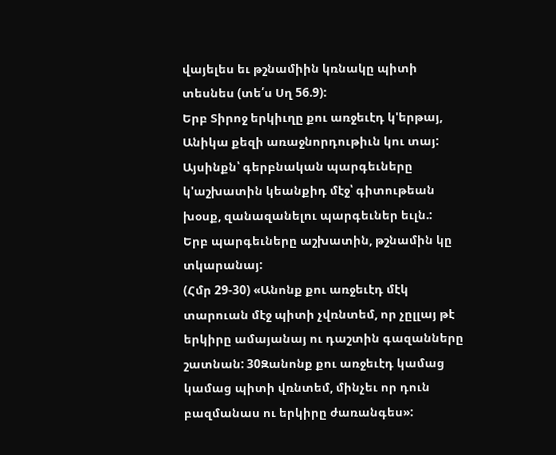վայելես եւ թշնամիին կռնակը պիտի տեսնես (տե՛ս Սղ 56.9):
Երբ Տիրոջ երկիւղը քու առջեւէդ կ'երթայ, Անիկա քեզի առաջնորդութիւն կու տայ: Այսինքն՝ գերբնական պարգեւները կ'աշխատին կեանքիդ մէջ՝ գիտութեան խօսք, զանազանելու պարգեւներ եւլն.:
Երբ պարգեւները աշխատին, թշնամին կը տկարանայ:
(Հմր 29-30) «Անոնք քու առջեւէդ մէկ տարուան մէջ պիտի չվռնտեմ, որ չըլլայ թէ երկիրը ամայանայ ու դաշտին գազանները շատնան: 30Զանոնք քու առջեւէդ կամաց կամաց պիտի վռնտեմ, մինչեւ որ դուն բազմանաս ու երկիրը ժառանգես»: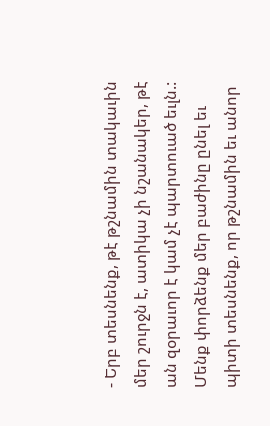- Երբ տեսնենք, թէ թշնամին տակաւին մեր շուրջն է, ատիկա չի նշանակեր, թէ ան զօրաւոր է կամ չէ պարտուած եւլն.: Մենք փորձենք մեր բաժինը ընել եւ պիտի տեսնենք, որ թշնամին եւ անոր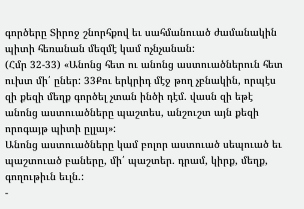գործերը Տիրոջ շնորհքով եւ սահմանուած ժամանակին պիտի հեռանան մեզմէ կամ ոչնչանան:
(Հմր 32-33) «Անոնց հետ ու անոնց աստուածներուն հետ ուխտ մի՛ ըներ: 33Քու երկրիդ մէջ թող չբնակին, որպէս զի քեզի մեղք գործել չտան ինծի դէմ. վասն զի եթէ անոնց աստուածները պաշտես, անշուշտ այն քեզի որոգայթ պիտի ըլլայ»:
Անոնց աստուածները կամ բոլոր աստուած սեպուած եւ պաշտուած բաները, մի՛ պաշտեր. դրամ, կիրք, մեղք, գողութիւն եւլն.:
-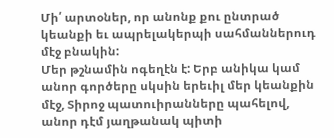Մի՛ արտօներ, որ անոնք քու ընտրած կեանքի եւ ապրելակերպի սահմաններուդ մէջ բնակին:
Մեր թշնամին ոգեղէն է: Երբ անիկա կամ անոր գործերը սկսին երեւիլ մեր կեանքին մէջ, Տիրոջ պատուիրանները պահելով, անոր դէմ յաղթանակ պիտի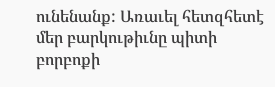ունենանք: Առաւել հետզհետէ մեր բարկութիւնը պիտի բորբոքի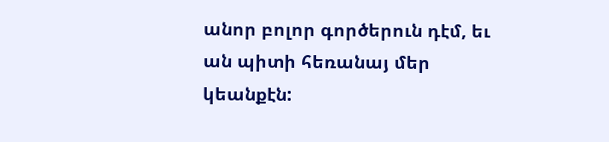անոր բոլոր գործերուն դէմ, եւ ան պիտի հեռանայ մեր կեանքէն: